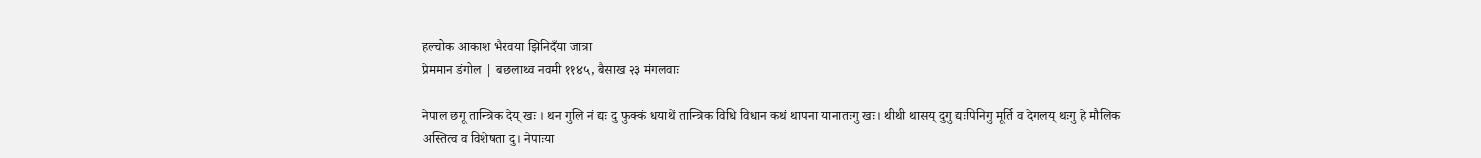हल्चोक आकाश भैरवया झिनिदँया जात्रा
प्रेममान डंगोल | बछलाथ्व नवमी ११४५, बैसाख २३ मंगलवाः

नेपाल छगू तान्त्रिक देय् खः । थन गुलि नं द्यः दु फुक्कं धयाथें तान्त्रिक विधि विधान कथं थापना यानातःगु खः। थीथी थासय् दुगु द्यःपिनिगु मूर्ति व देगलय् थःगु हे मौलिक अस्तित्व व विशेषता दु। नेपाःया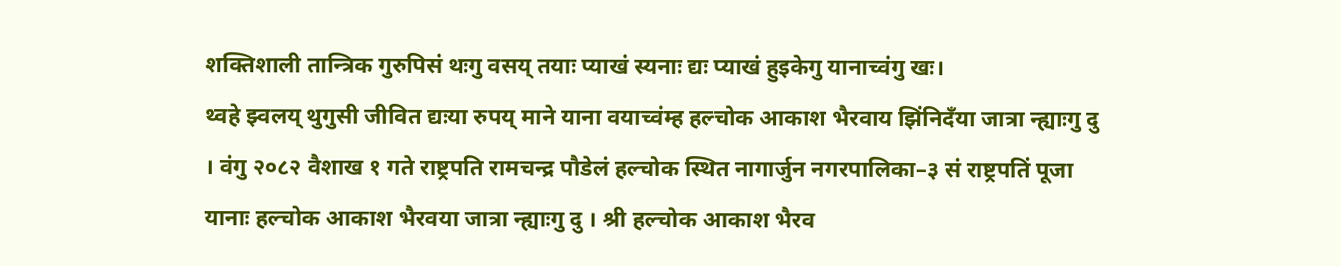शक्तिशाली तान्त्रिक गुरुपिसं थःगु वसय् तयाः प्याखं स्यनाः द्यः प्याखं हुइकेगु यानाच्वंगु खः।
थ्वहे झ्वलय् थुगुसी जीवित द्यःया रुपय् माने याना वयाच्वंम्ह हल्चोक आकाश भैरवाय झिंनिदँया जात्रा न्ह्याःगु दु । वंगु २०८२ वैशाख १ गते राष्ट्रपति रामचन्द्र पौडेलं हल्चोक स्थित नागार्जुन नगरपालिका–३ सं राष्ट्रपतिं पूजा यानाः हल्चोक आकाश भैरवया जात्रा न्ह्याःगु दु । श्री हल्चोक आकाश भैरव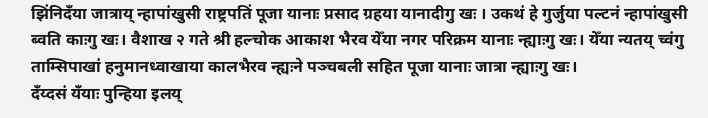झिंनिदँया जात्राय् न्हापांखुसी राष्ट्रपतिं पूजा यानाः प्रसाद ग्रहया यानादीगु खः । उकथं हे गुर्जुया पल्टनं न्हापांखुसी ब्वति काःगु खः। वैशाख २ गते श्री हल्चोक आकाश भैरव येँया नगर परिक्रम यानाः न्ह्याःगु खः। येँया न्यतय् च्वंगु ताम्सिपाखां हनुमानध्वाखाया कालभैरव न्ह्यःने पञ्चबली सहित पूजा यानाः जात्रा न्ह्याःगु खः।
दँय्दसं यँयाः पुन्हिया इलय्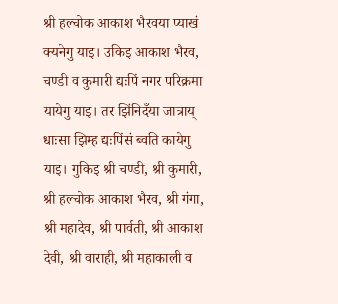श्री हल्चोक आकाश भैरवया प्याखं क्यनेगु याइ। उकिइ आकाश भैरव, चण्डी व कुमारी द्यःपिं नगर परिक्रमा यायेगु याइ। तर झिंनिदँया जात्राय् धाःसा झिम्ह द्यःपिंसं ब्वति कायेगु याइ। गुकिइ श्री चण्डी, श्री कुमारी, श्री हल्चोक आकाश भैरव, श्री गंगा, श्री महादेव, श्री पार्वती, श्री आकाश देवी, श्री वाराही, श्री महाकाली व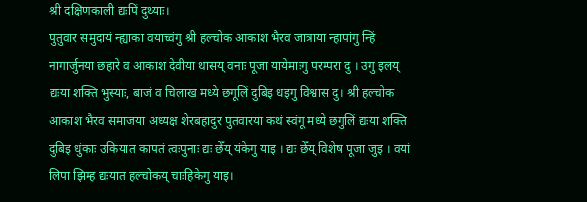श्री दक्षिणकाली द्यःपिं दुथ्याः।
पुतुवार समुदायं न्ह्याका वयाच्वंगु श्री हल्चोक आकाश भैरव जात्राया न्हापांगु न्हिं नागार्जुनया छहारे व आकाश देवीया थासय् वनाः पूजा यायेमाःगु परम्परा दु । उगु इलय् द्यःया शक्ति भुस्याः, बाजं व चिलाख मध्ये छगूलिं दुबिइ धइगु विश्वास दु। श्री हल्चोक आकाश भैरव समाजया अध्यक्ष शेरबहादुर पुतवारया कथं स्वंगू मध्ये छगुलिं द्यःया शक्ति दुबिइ धुंकाः उकियात कापतं त्वःपुनाः द्यः छेँय् यंकेगु याइ । द्यः छेँय् विशेष पूजा जुइ । वयां लिपा झिम्ह द्यःयात हल्चोकय् चाःहिकेगु याइ।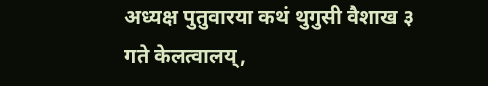अध्यक्ष पुतुवारया कथं थुगुसी वैशाख ३ गते केलत्वालय्,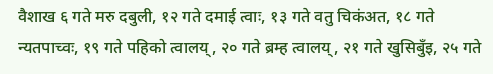वैशाख ६ गते मरु दबुली, १२ गते दमाई त्वाः, १३ गते वतु चिकंअत, १८ गते न्यतपाच्वः, १९ गते पहिको त्वालय्, २० गते ब्रम्ह त्वालय्, २१ गते खुसिबुँइ, २५ गते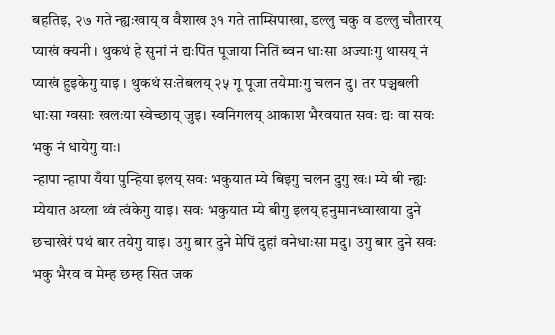बहतिइ, २७ गते न्ह्यःखाय् व वैशाख ३१ गते ताम्सिपाखा, डल्लु चकु व डल्लु चौतारय् प्याखं क्यनी । थुकथं हे सुनां नं द्यःपिंत पूजाया नितिं ब्वन धाःसा अज्याःगु थासय् नं प्याखं हुइकेगु याइ । थुकथं सःतेबलय् २५ गू पूजा तयेमाःगु चलन दु। तर पञ्चबली धाःसा ग्वसाः खलःया स्वेच्छाय् जुइ। स्वनिगलय् आकाश भैरवयात सवः द्यः वा सवः भकु नं धायेगु याः।
न्हापा न्हापा यँया पुन्हिया इलय् सवः भकुयात म्ये बिइगु चलन दुगु खः। म्ये बी न्ह्यः म्येयात अय्ला थ्वं त्वंकेगु याइ। सवः भकुयात म्ये बीगु इलय् हनुमानध्वाखाया दुने छचाखेरं पथं बार तयेगु याइ। उगु बार दुने मेपिं दुहां वनेधाःसा मदु। उगु बार दुने सवः भकु भैरव व मेम्ह छम्ह सित जक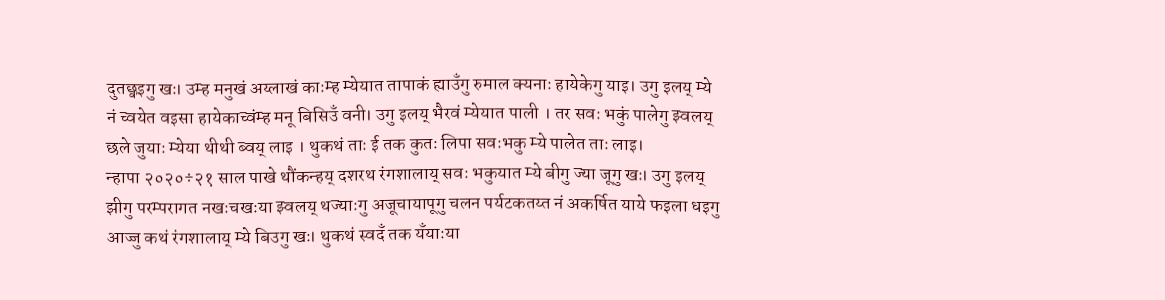दुतछ्वइगु खः। उम्ह मनुखं अय्लाखं काःम्ह म्येयात तापाकं ह्याउँगु रुमाल क्यनाः हायेकेगु याइ। उगु इलय् म्ये नं च्वयेत वइसा हायेकाच्वंम्ह मनू बिसिउँ वनी। उगु इलय् भैरवं म्येयात पाली । तर सवः भकुं पालेगु झ्वलय् छले जुयाः म्येया थीथी ब्वय् लाइ । थुकथं ताः ई तक कुतः लिपा सवःभकु म्ये पालेत ताः लाइ।
न्हापा २०२०÷२१ साल पाखे थौंकन्हय् दशरथ रंगशालाय् सवः भकुयात म्ये बीगु ज्या जूगु खः। उगु इलय् झीगु परम्परागत नखःचखःया झ्वलय् थज्याःगु अजूचायापूगु चलन पर्यटकतय्त नं अकर्षित याये फइला धइगु आज्जु कथं रंगशालाय् म्ये बिउगु खः। थुकथं स्वदँ तक यँयाःया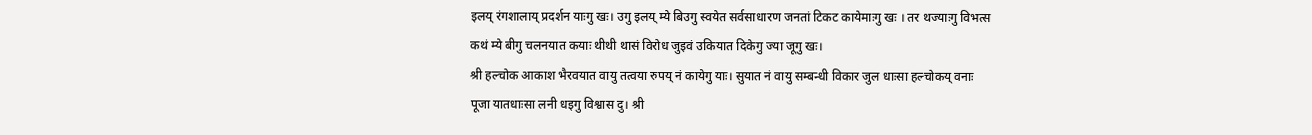इलय् रंगशालाय् प्रदर्शन याःगु खः। उगु इलय् म्ये बिउगु स्वयेत सर्वसाधारण जनतां टिकट कायेमाःगु खः । तर थज्याःगु विभत्स कथं म्ये बीगु चलनयात कयाः थीथी थासं विरोध जुइवं उकियात दिकेगु ज्या जूगु खः।
श्री हल्चोक आकाश भैरवयात वायु तत्वया रुपय् नं कायेगु याः। सुयात नं वायु सम्बन्धी विकार जुल धाःसा हल्चोकय् वनाः पूजा यातधाःसा लनी धइगु विश्वास दु। श्री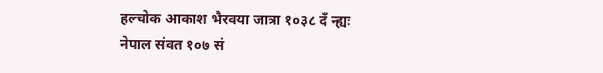हल्चोक आकाश भैरवया जात्रा १०३८ दँ न्ह्यः नेपाल संवत १०७ सं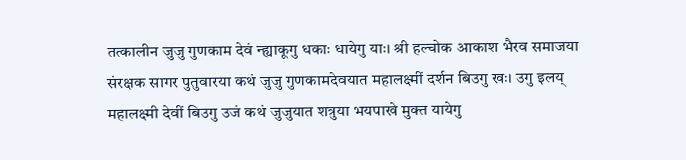तत्कालीन जुजु गुणकाम देवं न्ह्याकूगु धकाः धायेगु याः। श्री हल्चोक आकाश भैरव समाजया संरक्षक सागर पुतुवारया कथं जुजु गुणकामदेवयात महालक्ष्मीं दर्शन बिउगु खः। उगु इलय् महालक्ष्मी देवीं बिउगु उजं कथं जुजुयात शत्रुया भयपाखे मुक्त यायेगु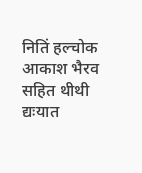नितिं हल्चोक आकाश भैरव सहित थीथी द्यःयात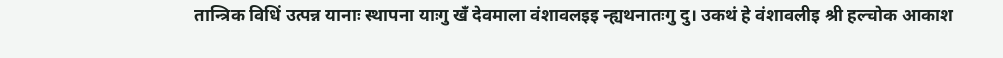तान्त्रिक विधिं उत्पन्न यानाः स्थापना याःगु खँ देवमाला वंशावलइइ न्ह्यथनातःगु दु। उकथं हे वंशावलीइ श्री हल्चोक आकाश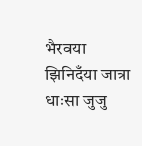भैरवया झिनिदँया जात्रा धाःसा जुजु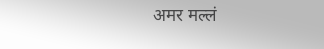अमर मल्लं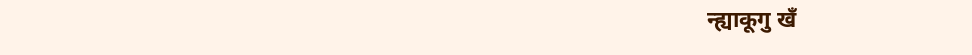न्ह्याकूगु खँ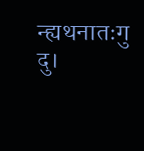न्ह्यथनातःगु दु।